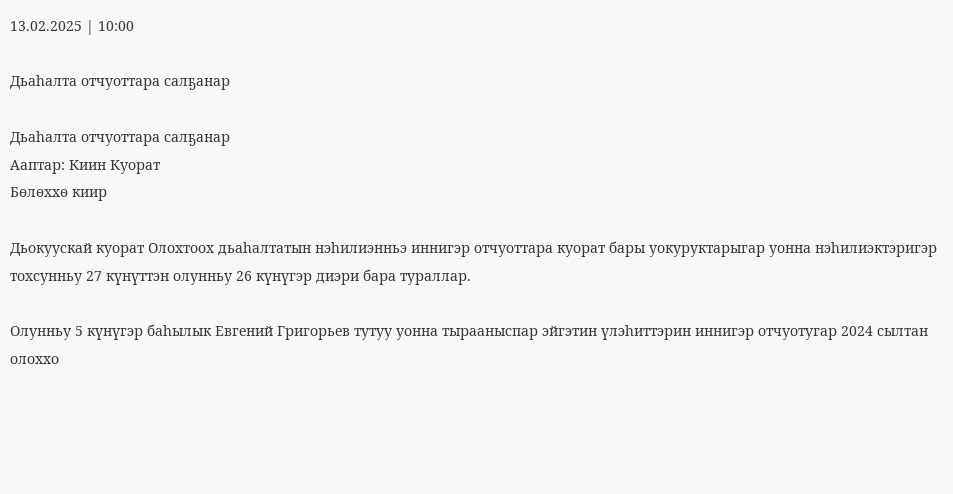13.02.2025 | 10:00

Дьаһалта отчуоттара салҕанар

Дьаһалта отчуоттара салҕанар
Ааптар: Киин Куорат
Бөлөххө киир

Дьокуускай куорат Олохтоох дьаһалтатын нэһилиэнньэ иннигэр отчуоттара куорат бары уокуруктарыгар уонна нэһилиэктэригэр тохсунньу 27 күнүттэн олунньу 26 күнүгэр диэри бара тураллар.

Олунньу 5 күнүгэр баһылык Евгений Григорьев тутуу уонна тырааныспар эйгэтин үлэһиттэрин иннигэр отчуотугар 2024 сылтан олоххо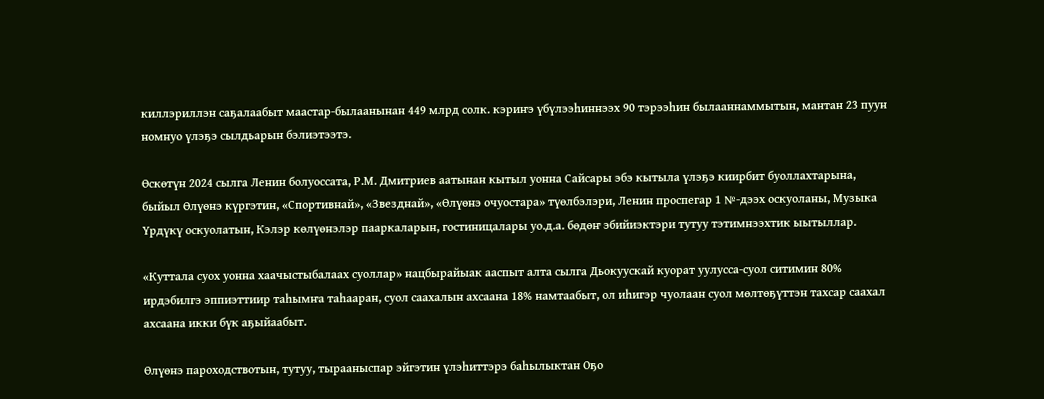киллэриллэн саҕалаабыт маастар-былаанынан 449 млрд солк. кэриҥэ үбүлээһиннээх 90 тэрээһин былааннаммытын, мантан 23 пуун номнуо үлэҕэ сылдьарын бэлиэтээтэ.

Өскөтүн 2024 сылга Ленин болуоссата, Р.М. Дмитриев аатынан кытыл уонна Сайсары эбэ кытыла үлэҕэ киирбит буоллахтарына, быйыл Өлүөнэ күргэтин, «Спортивнай», «Звезднай», «Өлүөнэ очуостара» түөлбэлэри, Ленин проспегар 1 №-дээх оскуоланы, Музыка Үрдүкү оскуолатын, Кэлэр көлүөнэлэр пааркаларын, гостиницалары уо.д.а. бөдөҥ эбийиэктэри тутуу тэтимнээхтик ыытыллар.

«Куттала суох уонна хаачыстыбалаах суоллар» нацбырайыак ааспыт алта сылга Дьокуускай куорат уулусса-суол ситимин 80% ирдэбилгэ эппиэттиир таһымҥа таһааран, суол саахалын ахсаана 18% намтаабыт, ол иһигэр чуолаан суол мөлтөҕүттэн тахсар саахал ахсаана икки бүк аҕыйаабыт.

Өлүөнэ пароходствотын, тутуу, тырааныспар эйгэтин үлэһиттэрэ баһылыктан Оҕо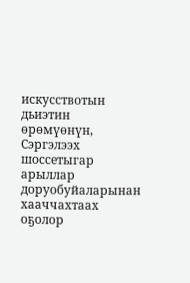искусствотын дьиэтин өрөмүөнүн, Сэргэлээх шоссетыгар арыллар доруобуйаларынан хааччахтаах оҕолор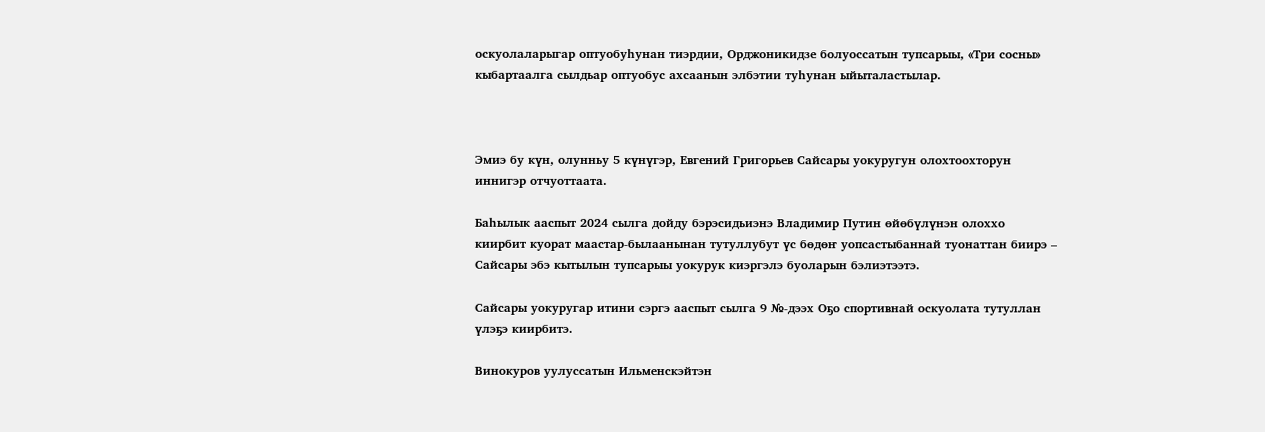оскуолаларыгар оптуобуһунан тиэрдии, Орджоникидзе болуоссатын тупсарыы, «Три сосны» кыбартаалга сылдьар оптуобус ахсаанын элбэтии туһунан ыйыталастылар.



Эмиэ бу күн, олунньу 5 күнүгэр, Евгений Григорьев Сайсары уокуругун олохтоохторун иннигэр отчуоттаата.

Баһылык ааспыт 2024 сылга дойду бэрэсидьиэнэ Владимир Путин өйөбүлүнэн олоххо киирбит куорат маастар-былаанынан тутуллубут үс бөдөҥ уопсастыбаннай туонаттан биирэ – Сайсары эбэ кытылын тупсарыы уокурук киэргэлэ буоларын бэлиэтээтэ.

Сайсары уокуругар итини сэргэ ааспыт сылга 9 №-дээх Оҕо спортивнай оскуолата тутуллан үлэҕэ киирбитэ.

Винокуров уулуссатын Ильменскэйтэн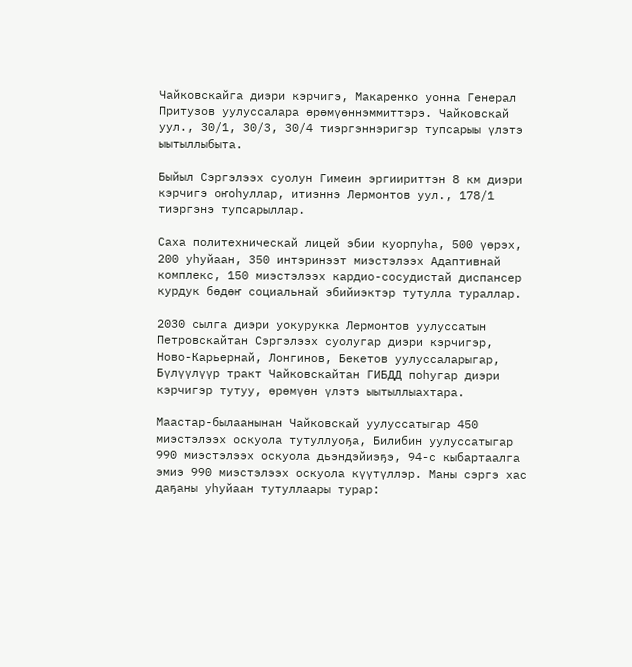Чайковскайга диэри кэрчигэ, Макаренко уонна Генерал Притузов уулуссалара өрөмүөннэммиттэрэ. Чайковскай уул., 30/1, 30/3, 30/4 тиэргэннэригэр тупсарыы үлэтэ ыытыллыбыта.

Быйыл Сэргэлээх суолун Гимеин эргиириттэн 8 км диэри кэрчигэ оҥоһуллар, итиэннэ Лермонтов уул., 178/1 тиэргэнэ тупсарыллар.

Саха политехническай лицей эбии куорпуһа, 500 үөрэх, 200 уһуйаан, 350 интэринээт миэстэлээх Адаптивнай комплекс, 150 миэстэлээх кардио-сосудистай диспансер курдук бөдөҥ социальнай эбийиэктэр тутулла тураллар.

2030 сылга диэри уокурукка Лермонтов уулуссатын Петровскайтан Сэргэлээх суолугар диэри кэрчигэр, Ново-Карьернай, Лонгинов, Бекетов уулуссаларыгар, Бүлүүлүүр тракт Чайковскайтан ГИБДД поһугар диэри кэрчигэр тутуу, өрөмүөн үлэтэ ыытыллыахтара.

Маастар-былаанынан Чайковскай уулуссатыгар 450 миэстэлээх оскуола тутуллуоҕа, Билибин уулуссатыгар 990 миэстэлээх оскуола дьэндэйиэҕэ, 94-с кыбартаалга эмиэ 990 миэстэлээх оскуола күүтүллэр. Маны сэргэ хас даҕаны уһуйаан тутуллаары турар: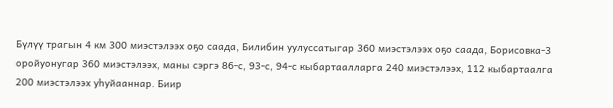Бүлүү трагын 4 км 300 миэстэлээх оҕо саада, Билибин уулуссатыгар 360 миэстэлээх оҕо саада, Борисовка-3 оройуонугар 360 миэстэлээх, маны сэргэ 86-с, 93-с, 94-с кыбартаалларга 240 миэстэлээх, 112 кыбартаалга 200 миэстэлээх уһуйааннар. Биир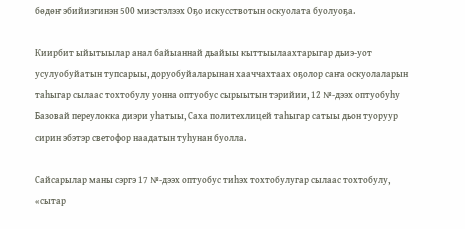бөдөҥ эбийиэгинэн 500 миэстэлээх Оҕо искусствотын оскуолата буолуоҕа.

Киирбит ыйытыылар анал байыаннай дьайыы кыттыылаахтарыгар дьиэ-уот усулуобуйатын тупсарыы, доруобуйаларынан хааччахтаах оҕолор саҥа оскуолаларын таһыгар сылаас тохтобулу уонна оптуобус сырыытын тэрийии, 12 №-дээх оптуобуһу Базовай переулокка диэри уһатыы, Саха политехлицей таһыгар сатыы дьон туоруур сирин эбэтэр светофор наадатын туһунан буолла.

Сайсарылар маны сэргэ 17 №-дээх оптуобус тиһэх тохтобулугар сылаас тохтобулу, «сытар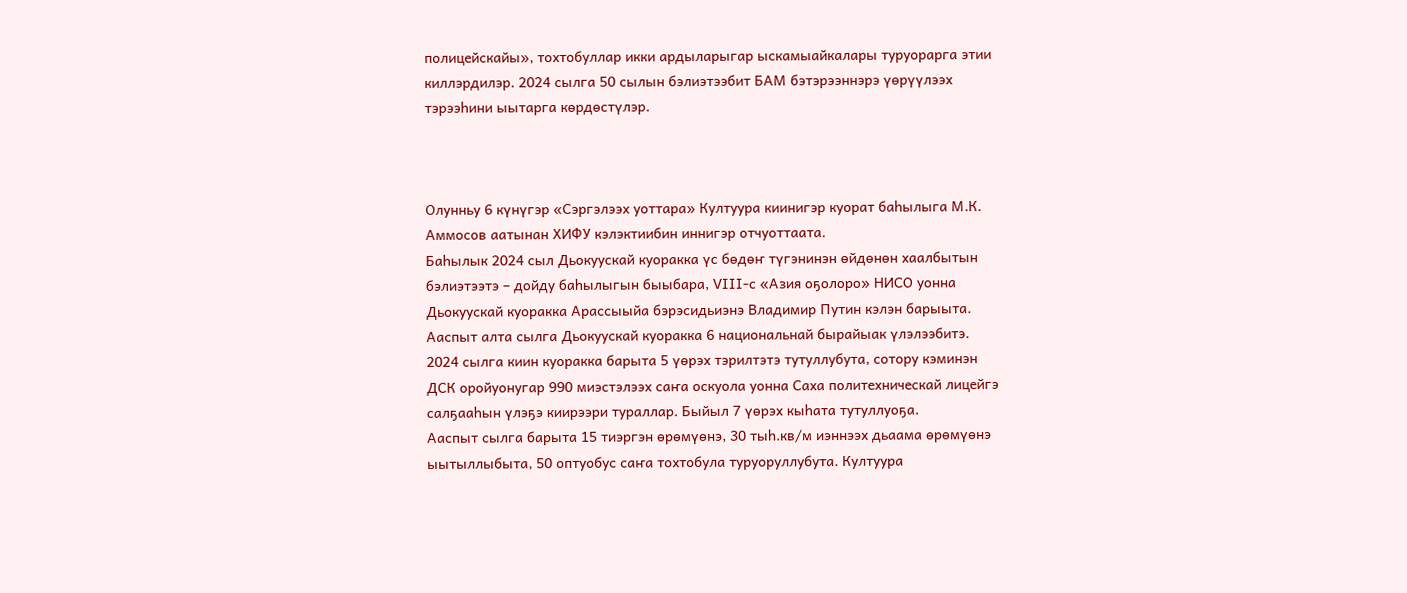полицейскайы», тохтобуллар икки ардыларыгар ыскамыайкалары туруорарга этии киллэрдилэр. 2024 сылга 50 сылын бэлиэтээбит БАМ бэтэрээннэрэ үөрүүлээх тэрээһини ыытарга көрдөстүлэр.



Олунньу 6 күнүгэр «Сэргэлээх уоттара» Култуура киинигэр куорат баһылыга М.К. Аммосов аатынан ХИФУ кэлэктиибин иннигэр отчуоттаата.
Баһылык 2024 сыл Дьокуускай куоракка үс бөдөҥ түгэнинэн өйдөнөн хаалбытын бэлиэтээтэ – дойду баһылыгын быыбара, VIII-с «Азия оҕолоро» НИСО уонна Дьокуускай куоракка Арассыыйа бэрэсидьиэнэ Владимир Путин кэлэн барыыта.
Ааспыт алта сылга Дьокуускай куоракка 6 национальнай бырайыак үлэлээбитэ.
2024 сылга киин куоракка барыта 5 үөрэх тэрилтэтэ тутуллубута, сотору кэминэн ДСК оройуонугар 990 миэстэлээх саҥа оскуола уонна Саха политехническай лицейгэ салҕааһын үлэҕэ киирээри тураллар. Быйыл 7 үөрэх кыһата тутуллуоҕа.
Ааспыт сылга барыта 15 тиэргэн өрөмүөнэ, 30 тыһ.кв/м иэннээх дьаама өрөмүөнэ ыытыллыбыта, 50 оптуобус саҥа тохтобула туруоруллубута. Култуура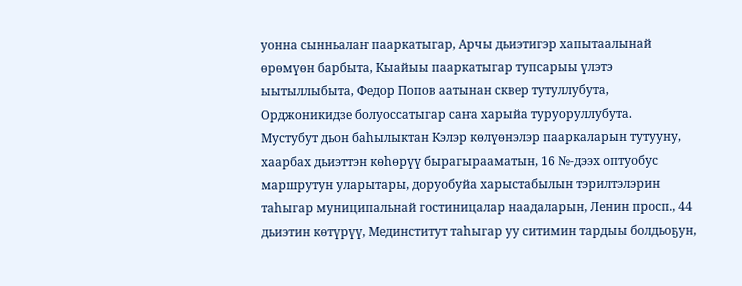уонна сынньалаҥ пааркатыгар, Арчы дьиэтигэр хапытаалынай өрөмүөн барбыта, Кыайыы пааркатыгар тупсарыы үлэтэ ыытыллыбыта, Федор Попов аатынан сквер тутуллубута, Орджоникидзе болуоссатыгар саҥа харыйа туруоруллубута.
Мустубут дьон баһылыктан Кэлэр көлүөнэлэр пааркаларын тутууну, хаарбах дьиэттэн көһөрүү бырагырааматын, 16 №-дээх оптуобус маршрутун уларытары, доруобуйа харыстабылын тэрилтэлэрин таһыгар муниципальнай гостиницалар наадаларын, Ленин просп., 44 дьиэтин көтүрүү, Мединститут таһыгар уу ситимин тардыы болдьоҕун,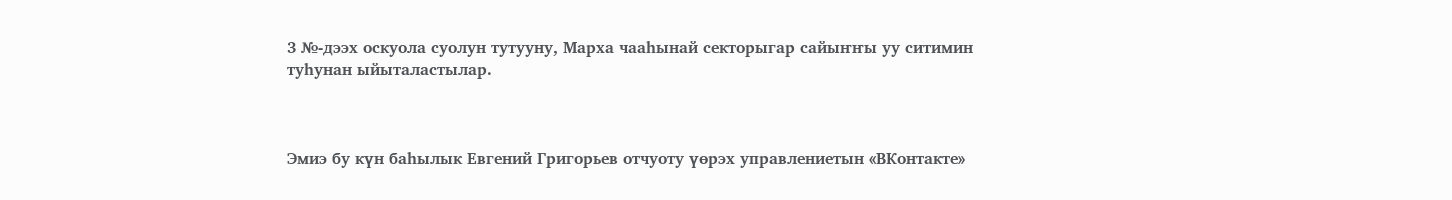3 №-дээх оскуола суолун тутууну, Марха чааһынай секторыгар сайыҥҥы уу ситимин туһунан ыйыталастылар.



Эмиэ бу күн баһылык Евгений Григорьев отчуоту үөрэх управлениетын «ВКонтакте»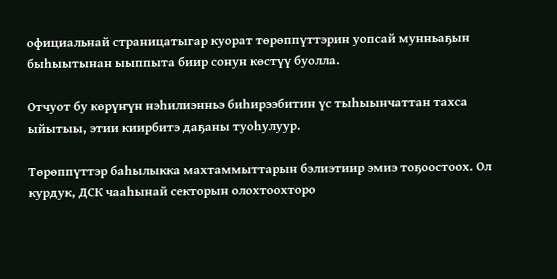официальнай страницатыгар куорат төрөппүттэрин уопсай мунньаҕын быһыытынан ыыппыта биир сонун көстүү буолла.

Отчуот бу көрүҥүн нэһилиэнньэ биһирээбитин үс тыһыынчаттан тахса ыйытыы, этии киирбитэ даҕаны туоһулуур.

Төрөппүттэр баһылыкка махтаммыттарын бэлиэтиир эмиэ тоҕоостоох. Ол курдук, ДСК чааһынай секторын олохтоохторо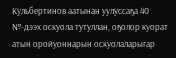Кульбертинов аатынан уулуссаҕа 40 №-дээх оскуола тутуллан, оҕолор куорат атын оройуоннарын оскуолаларыгар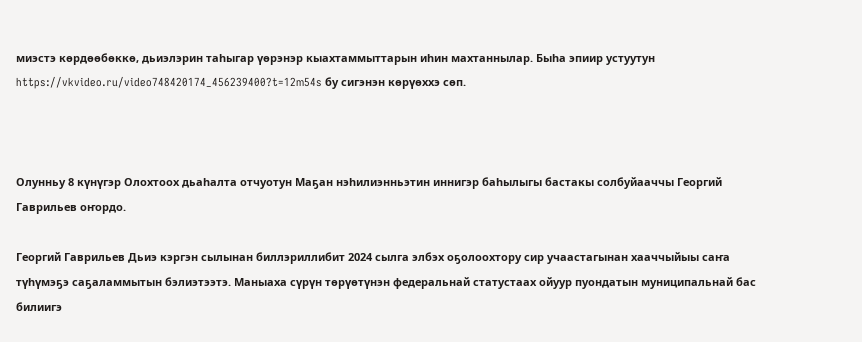миэстэ көрдөөбөккө, дьиэлэрин таһыгар үөрэнэр кыахтаммыттарын иһин махтаннылар. Быһа эпиир устуутун https://vkvideo.ru/video748420174_456239400?t=12m54s бу сигэнэн көрүөххэ сөп.



Олунньу 8 күнүгэр Олохтоох дьаһалта отчуотун Маҕан нэһилиэнньэтин иннигэр баһылыгы бастакы солбуйааччы Георгий Гаврильев оҥордо.

Георгий Гаврильев Дьиэ кэргэн сылынан биллэриллибит 2024 сылга элбэх оҕолоохтору сир учаастагынан хааччыйыы саҥа түһүмэҕэ саҕаламмытын бэлиэтээтэ. Маныаха сүрүн төрүөтүнэн федеральнай статустаах ойуур пуондатын муниципальнай бас билиигэ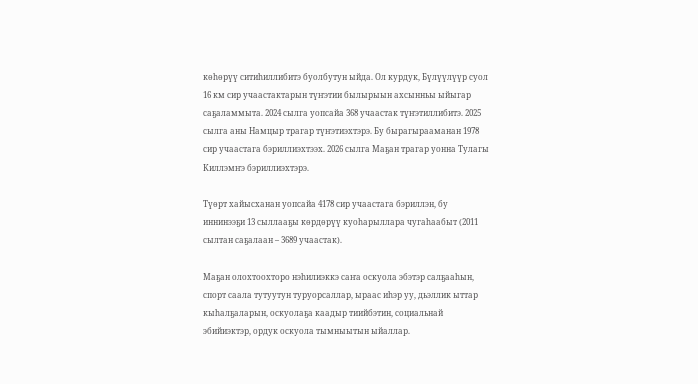көһөрүү ситиһиллибитэ буолбутун ыйда. Ол курдук, Бүлүүлүүр суол 16 км сир учаастактарын түҥэтии былырыын ахсынньы ыйыгар саҕаламмыта. 2024 сылга уопсайа 368 учаастак түҥэтиллибитэ. 2025 сылга аны Намцыр трагар түҥэтиэхтэрэ. Бу бырагырааманан 1978 сир учаастага бэриллиэхтээх. 2026 сылга Маҕан трагар уонна Тулагы Киллэмҥэ бэриллиэхтэрэ.

Түөрт хайысханан уопсайа 4178 сир учаастага бэриллэн, бу иннинээҕи 13 сыллааҕы көрдөрүү куоһарыллара чугаһаабыт (2011 сылтан саҕалаан – 3689 учаастак).

Маҕан олохтоохторо нэһилиэккэ саҥа оскуола эбэтэр салҕааһын, спорт саала тутуутун туруорсаллар, ыраас иһэр уу, дьэллик ыттар кыһалҕаларын, оскуолаҕа каадыр тиийбэтин, социальнай эбийиэктэр, ордук оскуола тымныытын ыйаллар.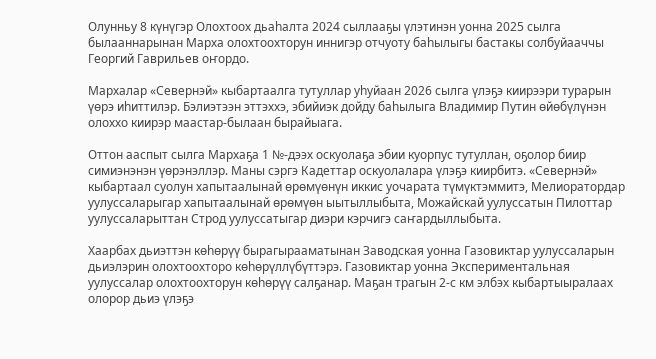Олунньу 8 күнүгэр Олохтоох дьаһалта 2024 сыллааҕы үлэтинэн уонна 2025 сылга былааннарынан Марха олохтоохторун иннигэр отчуоту баһылыгы бастакы солбуйааччы Георгий Гаврильев оҥордо.

Мархалар «Севернэй» кыбартаалга тутуллар уһуйаан 2026 сылга үлэҕэ киирээри турарын үөрэ иһиттилэр. Бэлиэтээн эттэххэ, эбийиэк дойду баһылыга Владимир Путин өйөбүлүнэн олоххо киирэр маастар-былаан бырайыага.

Оттон ааспыт сылга Мархаҕа 1 №-дээх оскуолаҕа эбии куорпус тутуллан, оҕолор биир симиэнэнэн үөрэнэллэр. Маны сэргэ Кадеттар оскуолалара үлэҕэ киирбитэ. «Севернэй» кыбартаал суолун хапытаалынай өрөмүөнүн иккис уочарата түмүктэммитэ, Мелиоратордар уулуссаларыгар хапытаалынай өрөмүөн ыытыллыбыта, Можайскай уулуссатын Пилоттар уулуссаларыттан Строд уулуссатыгар диэри кэрчигэ саҥардыллыбыта.

Хаарбах дьиэттэн көһөрүү бырагырааматынан Заводская уонна Газовиктар уулуссаларын дьиэлэрин олохтоохторо көһөрүллүбүттэрэ. Газовиктар уонна Экспериментальная уулуссалар олохтоохторун көһөрүү салҕанар. Маҕан трагын 2-с км элбэх кыбартыыралаах олорор дьиэ үлэҕэ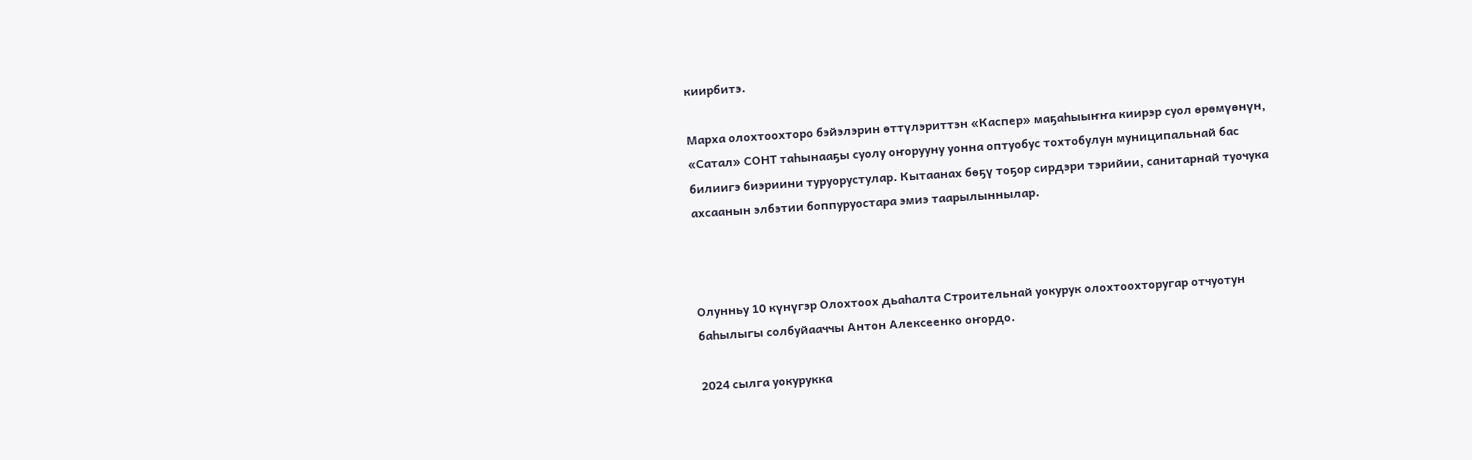киирбитэ.

Марха олохтоохторо бэйэлэрин өттүлэриттэн «Каспер» маҕаһыыҥҥа киирэр суол өрөмүөнүн, «Сатал» СОНТ таһынааҕы суолу оҥорууну уонна оптуобус тохтобулун муниципальнай бас билиигэ биэриини туруорустулар. Кытаанах бөҕү тоҕор сирдэри тэрийии, санитарнай туочука ахсаанын элбэтии боппуруостара эмиэ таарылыннылар.



Олунньу 10 күнүгэр Олохтоох дьаһалта Строительнай уокурук олохтоохторугар отчуотун баһылыгы солбуйааччы Антон Алексеенко оҥордо.

2024 сылга уокурукка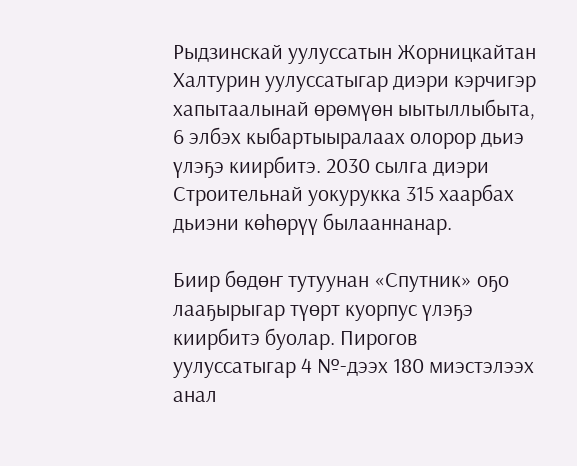Рыдзинскай уулуссатын Жорницкайтан Халтурин уулуссатыгар диэри кэрчигэр хапытаалынай өрөмүөн ыытыллыбыта, 6 элбэх кыбартыыралаах олорор дьиэ үлэҕэ киирбитэ. 2030 сылга диэри Строительнай уокурукка 315 хаарбах дьиэни көһөрүү былааннанар.

Биир бөдөҥ тутуунан «Спутник» оҕо лааҕырыгар түөрт куорпус үлэҕэ киирбитэ буолар. Пирогов уулуссатыгар 4 №-дээх 180 миэстэлээх анал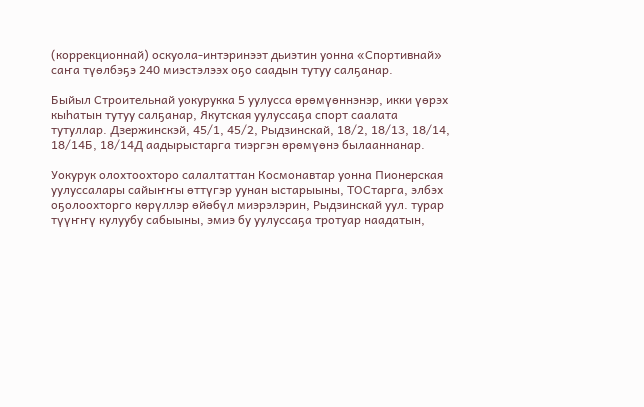(коррекционнай) оскуола-интэринээт дьиэтин уонна «Спортивнай» саҥа түөлбэҕэ 240 миэстэлээх оҕо саадын тутуу салҕанар.

Быйыл Строительнай уокурукка 5 уулусса өрөмүөннэнэр, икки үөрэх кыһатын тутуу салҕанар, Якутская уулуссаҕа спорт саалата тутуллар. Дзержинскэй, 45/1, 45/2, Рыдзинскай, 18/2, 18/13, 18/14, 18/14Б, 18/14Д аадырыстарга тиэргэн өрөмүөнэ былааннанар.

Уокурук олохтоохторо салалтаттан Космонавтар уонна Пионерская уулуссалары сайыҥҥы өттүгэр уунан ыстарыыны, ТОСтарга, элбэх оҕолоохторго көрүллэр өйөбүл миэрэлэрин, Рыдзинскай уул. турар түүҥҥү кулуубу сабыыны, эмиэ бу уулуссаҕа тротуар наадатын,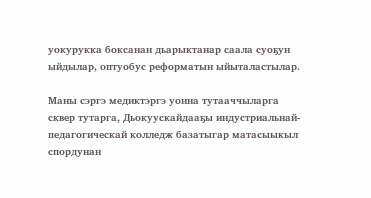уокурукка боксанан дьарыктанар саала суоҕун ыйдылар, оптуобус реформатын ыйыталастылар.

Маны сэргэ медиктэргэ уонна тутааччыларга сквер тутарга, Дьокуускайдааҕы индустриальнай-педагогическай колледж базатыгар матасыыкыл спордунан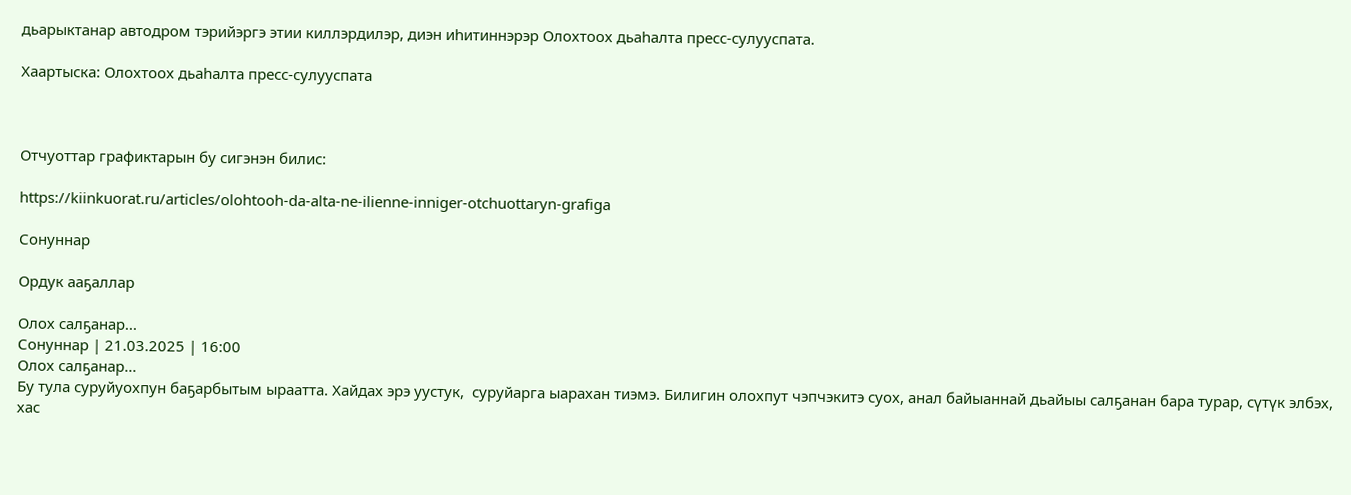дьарыктанар автодром тэрийэргэ этии киллэрдилэр, диэн иһитиннэрэр Олохтоох дьаһалта пресс-сулууспата.

Хаартыска: Олохтоох дьаһалта пресс-сулууспата



Отчуоттар графиктарын бу сигэнэн билис:

https://kiinkuorat.ru/articles/olohtooh-da-alta-ne-ilienne-inniger-otchuottaryn-grafiga

Сонуннар

Ордук ааҕаллар

Олох салҕанар...
Сонуннар | 21.03.2025 | 16:00
Олох салҕанар...
Бу тула суруйуохпун баҕарбытым ыраатта. Хайдах эрэ уустук,  суруйарга ыарахан тиэмэ. Билигин олохпут чэпчэкитэ суох, анал байыаннай дьайыы салҕанан бара турар, сүтүк элбэх, хас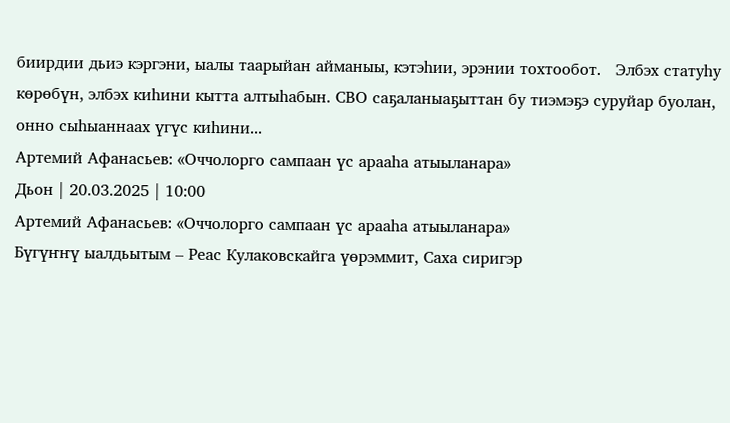биирдии дьиэ кэргэни, ыалы таарыйан айманыы, кэтэһии, эрэнии тохтообот.   Элбэх статуһу көрөбүн, элбэх киһини кытта алтыһабын. СВО саҕаланыаҕыттан бу тиэмэҕэ суруйар буолан, онно сыһыаннаах үгүс киһини...
Артемий Афанасьев: «Оччолорго сампаан үс арааһа атыыланара»
Дьон | 20.03.2025 | 10:00
Артемий Афанасьев: «Оччолорго сампаан үс арааһа атыыланара»
Бүгүҥҥү ыалдьытым – Реас Кулаковскайга үөрэммит, Саха сиригэр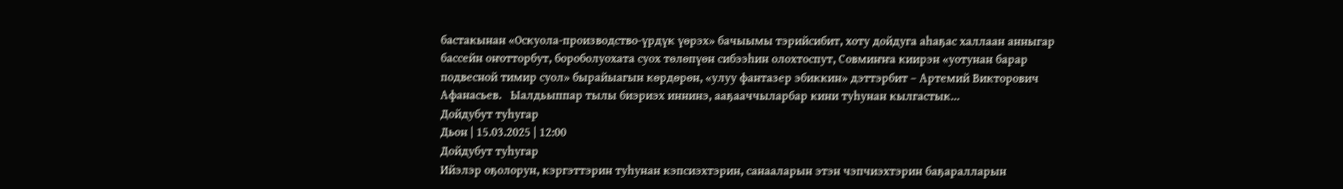бастакынан «Оскуола-производство-үрдүк үөрэх» бачыымы тэрийсибит, хоту дойдуга аһаҕас халлаан анныгар бассейн оҥотторбут, бороболуохата суох төлөпүөн сибээһин олохтоспут, Совмиҥҥа киирэн «уотунан барар подвесной тимир суол» бырайыагын көрдөрөн, «улуу фантазер эбиккин» дэттэрбит – Артемий Викторович Афанасьев.   Ыалдьыппар тылы биэриэх иннинэ, ааҕааччыларбар кини туһунан кылгастык...
Дойдубут туһугар
Дьон | 15.03.2025 | 12:00
Дойдубут туһугар
Ийэлэр оҕолорун, кэргэттэрин туһунан кэпсиэхтэрин, санааларын этэн чэпчиэхтэрин баҕаралларын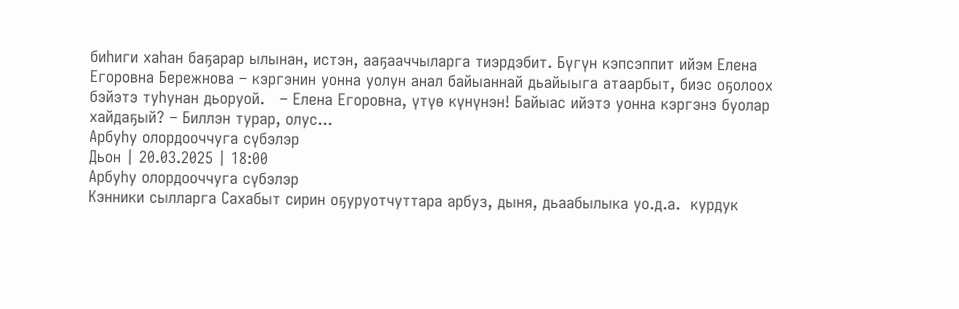биһиги хаһан баҕарар ылынан, истэн, ааҕааччыларга тиэрдэбит. Бүгүн кэпсэппит ийэм Елена Егоровна Бережнова – кэргэнин уонна уолун анал байыаннай дьайыыга атаарбыт, биэс оҕолоох бэйэтэ туһунан дьоруой.   – Елена Егоровна, үтүө күнүнэн! Байыас ийэтэ уонна кэргэнэ буолар хайдаҕый? – Биллэн турар, олус...
Арбуһу олордооччуга сүбэлэр
Дьон | 20.03.2025 | 18:00
Арбуһу олордооччуга сүбэлэр
Кэнники сылларга Сахабыт сирин оҕуруотчуттара арбуз, дыня, дьаабылыка уо.д.а.  курдук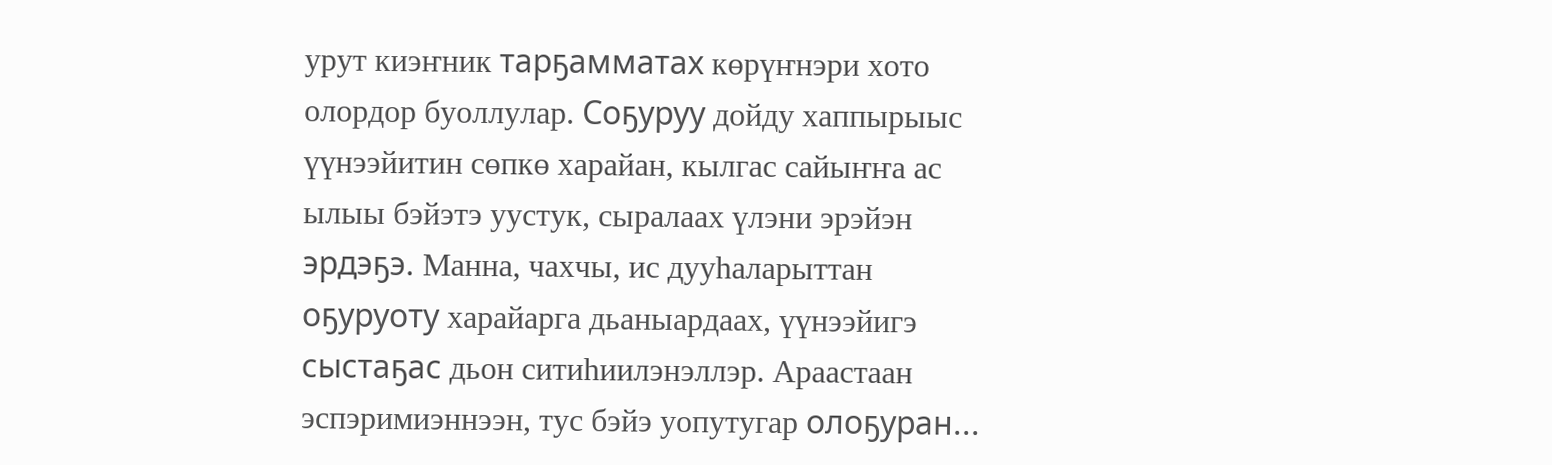урут киэҥник тарҕамматах көрүҥнэри хото олордор буоллулар. Соҕуруу дойду хаппырыыс үүнээйитин сөпкө харайан, кылгас сайыҥҥа ас ылыы бэйэтэ уустук, сыралаах үлэни эрэйэн эрдэҕэ. Манна, чахчы, ис дууһаларыттан оҕуруоту харайарга дьаныардаах, үүнээйигэ сыстаҕас дьон ситиһиилэнэллэр. Араастаан эспэримиэннээн, тус бэйэ уопутугар олоҕуран...